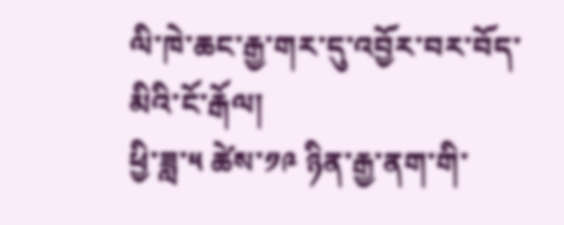ལི་ཁེ་ཆང་རྒྱ་གར་དུ་འབྱོར་བར་བོད་མིའི་ངོ་རྒོལ།
ཕྱི་ཟླ་༥ ཚེས་༡༩ ཉིན་རྒྱ་ནག་གི་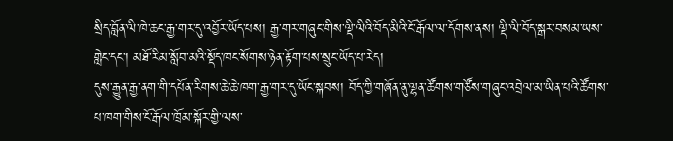སྲིད་བློན་ལི་ཁེ་ཆང་རྒྱ་གར་དུ་འབྱོར་ཡོད་པས། རྒྱ་གར་གཞུང་གིས་ལྡི་ལིའི་བོད་མིའི་ངོ་རྒོལ་ལ་དོགས་ནས། ལྡི་ལི་བོད་སྒར་བསམ་ཡས་གླེང་དང་། མཐོ་རིམ་སློབ་མའི་སྡོད་ཁང་སོགས་ཉེན་རྟོག་པས་སྲུང་ཡོད་པ་རེད།
དུས་རྒྱུན་རྒྱ་ནག་གི་དཔོན་རིགས་ཆེ་ཆེ་ཁག་རྒྱ་གར་དུ་ཡོང་སྐབས། བོད་ཀྱི་གཞོན་ནུ་ལྷན་ཚོགས་གཙོས་གཞུང་འབྲེལ་མ་ཡིན་པའི་ཚོགས་པ་ཁག་གིས་ངོ་རྒོལ་ཁྲོམ་སྐོར་གྱི་ལས་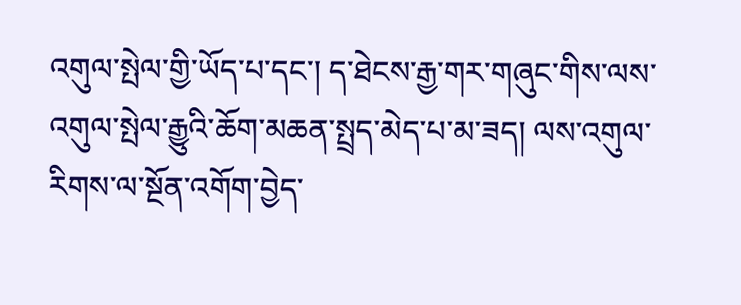འགུལ་སྤེལ་གྱི་ཡོད་པ་དང་། ད་ཐེངས་རྒྱ་གར་གཞུང་གིས་ལས་འགུལ་སྤེལ་རྒྱུའི་ཆོག་མཆན་སྤྲད་མེད་པ་མ་ཟད། ལས་འགུལ་རིགས་ལ་སྔོན་འགོག་བྱེད་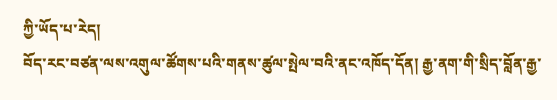ཀྱི་ཡོད་པ་རེད།
བོད་རང་བཙན་ལས་འགུལ་ཚོགས་པའི་གནས་ཚུལ་སྤེལ་བའི་ནང་འཁོད་དོན། རྒྱ་ནག་གི་སྲིད་བློན་རྒྱ་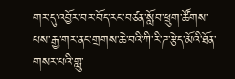གར་དུ་འབྱོར་བར་བོད་རང་བཙན་སློབ་ཕྲུག་ཚོགས་པས་རྒྱ་གར་ནང་གྲགས་ཆེ་བའི་ཀི་རི་ཌ་རྩེད་མོའི་ཐོན་གསར་པའི་གླུ་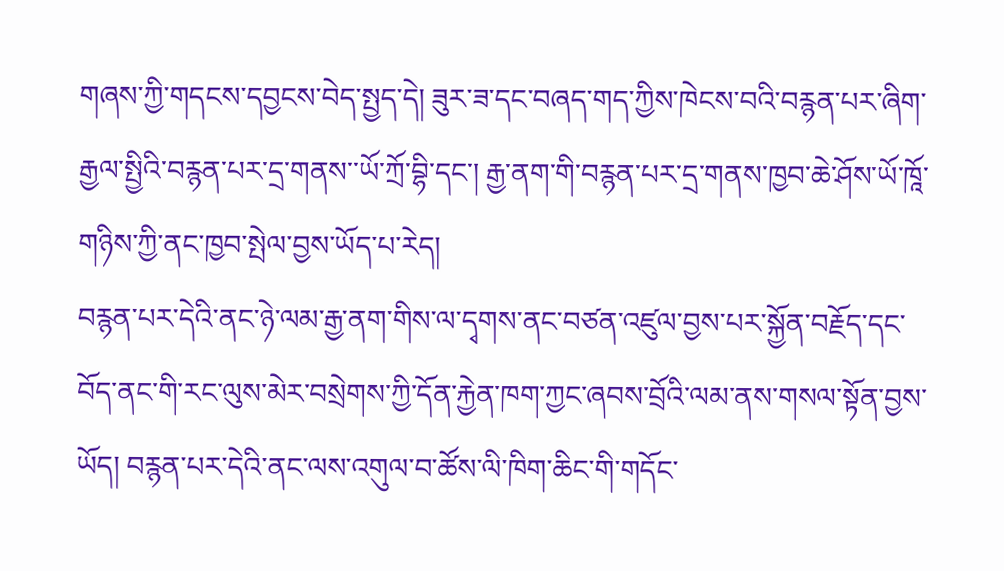གཞས་ཀྱི་གདངས་དབྱངས་བེད་སྤྱད་དེ། ཟུར་ཟ་དང་བཞད་གད་ཀྱིས་ཁེངས་བའི་བརྙན་པར་ཞིག་རྒྱལ་སྤྱིའི་བརྙན་པར་དྲ་གནས་་ཡོ་ཀྲོ་བྷི་དང་། རྒྱ་ནག་གི་བརྙན་པར་དྲ་གནས་ཁྱབ་ཆེ་ཤོས་ཡོ་ཁཱོ་གཉིས་ཀྱི་ནང་ཁྱབ་སྤེལ་བྱས་ཡོད་པ་རེད།
བརྙན་པར་དེའི་ནང་ཉེ་ལམ་རྒྱ་ནག་གིས་ལ་དྭགས་ནང་བཙན་འཛུལ་བྱས་པར་སྐྱོན་བརྗོད་དང་བོད་ནང་གི་རང་ལུས་མེར་བསྲེགས་ཀྱི་དོན་རྐྱེན་ཁག་ཀྱང་ཞབས་བྲོའི་ལམ་ནས་གསལ་སྟོན་བྱས་ཡོད། བརྙན་པར་དེའི་ནང་ལས་འགུལ་བ་ཚོས་ལི་ཁིག་ཆིང་གི་གདོང་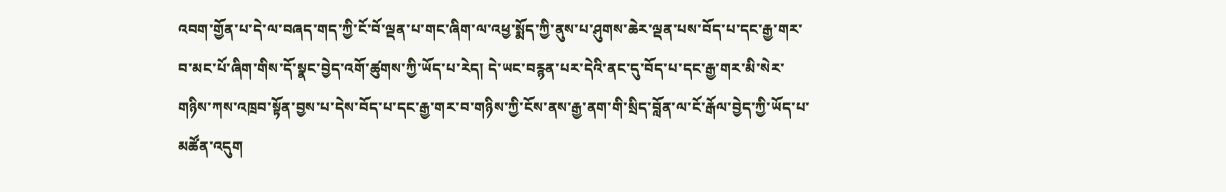འབག་གྱོན་པ་དེ་ལ་བཞད་གད་ཀྱི་ངོ་བོ་ལྡན་པ་གང་ཞིག་ལ་འཕྱ་སྨོད་ཀྱི་ནུས་པ་ཤུགས་ཆེར་ལྡན་པས་བོད་པ་དང་རྒྱ་གར་བ་མང་པོ་ཞིག་གིས་དོ་སྣང་བྱེད་འགོ་ཚུགས་ཀྱི་ཡོད་པ་རེད། དེ་ཡང་བརྙན་པར་དེའི་ནང་དུ་བོད་པ་དང་རྒྱ་གར་མི་སེར་གཉིས་ཀས་འཁྲབ་སྟོན་བྱས་པ་དེས་བོད་པ་དང་རྒྱ་གར་བ་གཉིས་ཀྱི་ངོས་ནས་རྒྱ་ནག་གི་སྲིད་བློན་ལ་ངོ་རྒོལ་བྱེད་ཀྱི་ཡོད་པ་མཚོན་འདུག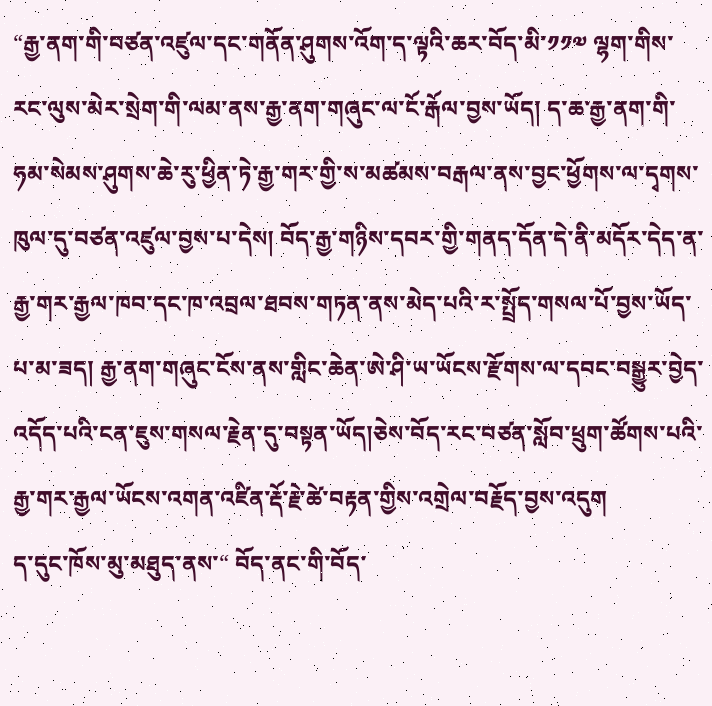“རྒྱ་ནག་གི་བཙན་འཛུལ་དང་གནོན་ཤུགས་འོག་ད་ལྟའི་ཆར་བོད་མི་༡༡༧ ལྷག་གིས་རང་ལུས་མེར་སྲེག་གི་ལམ་ནས་རྒྱ་ནག་གཞུང་ལ་ངོ་རྒོལ་བྱས་ཡོད། ད་ཆ་རྒྱ་ནག་གི་ཧམ་སེམས་ཤུགས་ཆེ་རུ་ཕྱིན་ཏེ་རྒྱ་གར་གྱི་ས་མཚམས་བརྒལ་ནས་བྱང་ཕྱོགས་ལ་དྭགས་ཁུལ་དུ་བཙན་འཛུལ་བྱས་པ་དེས། བོད་རྒྱ་གཉིས་དབར་གྱི་གནད་དོན་དེ་ནི་མདོར་དེད་ན་རྒྱ་གར་རྒྱལ་ཁབ་དང་ཁ་འབྲལ་ཐབས་གཏན་ནས་མེད་པའི་ར་སྤྲོད་གསལ་པོ་བྱས་ཡོད་པ་མ་ཟད། རྒྱ་ནག་གཞུང་ངོས་ནས་གླིང་ཆེན་ཨེ་ཤི་ཡ་ཡོངས་རྫོགས་ལ་དབང་བསྒྱུར་བྱེད་འདོད་པའི་ངན་ཇུས་གསལ་རྗེན་དུ་བསྟན་ཡོད།ཅེས་བོད་རང་བཙན་སློབ་ཕྲུག་ཚོགས་པའི་རྒྱ་གར་རྒྱལ་ཡོངས་འགན་འཛིན་རྡོ་རྗེ་ཚེ་བརྟན་གྱིས་འགྲེལ་བརྗོད་བྱས་འདུག
ད་དུང་ཁོས་མུ་མཐུད་ནས་“ བོད་ནང་གི་བོད་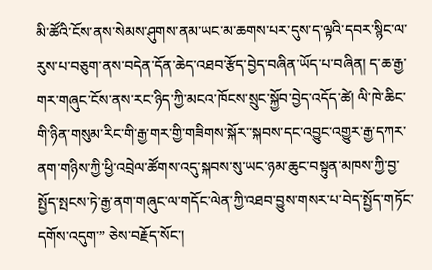མི་ཚོའི་ངོས་ནས་སེམས་ཤུགས་ནམ་ཡང་མ་ཆགས་པར་དུས་ད་ལྟའི་དབར་སྙིང་ལ་རུས་པ་བཅུག་ནས་བདེན་དོན་ཆེད་འཐབ་རྩོད་བྱེད་བཞིན་ཡོད་པ་བཞིན། ད་ཆ་རྒྱ་གར་གཞུང་ངོས་ནས་རང་ཉིད་ཀྱི་མངའ་ཁོངས་སྲུང་སྐྱོབ་བྱེད་འདོད་ཚེ། ལི་ཁེ་ཆིང་གི་ཉིན་གསུམ་རིང་གི་རྒྱ་གར་གྱི་གཟིགས་སྐོར་་སྐབས་དང་འབྱུང་འགྱུར་རྒྱ་དཀར་ནག་གཉིས་ཀྱི་ཕྱི་འབྲེལ་ཚོགས་འདུ་སྐབས་སུ་ཡང་ཉམ་ཆུང་བསྟུན་མཁས་ཀྱི་བྱ་སྤྱོད་སྤངས་ཏེ་རྒྱ་ནག་གཞུང་ལ་གདོང་ལེན་ཀྱི་འཐབ་བྱུས་གསར་པ་བེད་སྤྱོད་གཏོང་དགོས་འདུག་” ཅེས་བརྗོད་སོང་།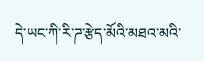དེ་ཡང་ཀི་རི་ཌ་རྩེད་མོའི་མཐའ་མའི་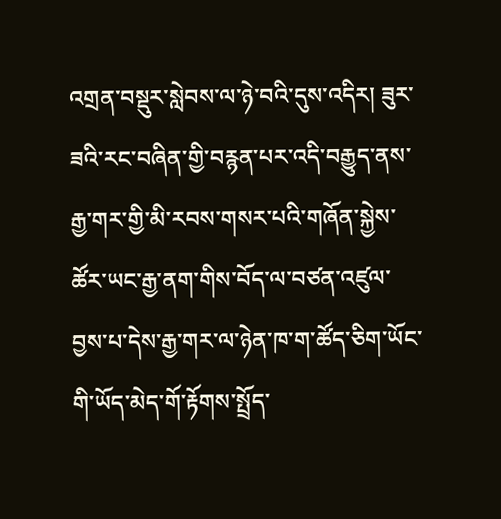འགྲན་བསྡུར་སླེབས་ལ་ཉེ་བའི་དུས་འདིར། ཟུར་ཟའི་རང་བཞིན་གྱི་བརྙན་པར་འདི་བརྒྱུད་ནས་རྒྱ་གར་གྱི་མི་རབས་གསར་པའི་གཞོན་སྐྱེས་ཚོར་ཡང་རྒྱ་ནག་གིས་བོད་ལ་བཙན་འཛུལ་བྱས་པ་དེས་རྒྱ་གར་ལ་ཉེན་ཁ་ག་ཚོད་ཅིག་ཡོང་གི་ཡོད་མེད་གོ་རྟོགས་སྤྲོད་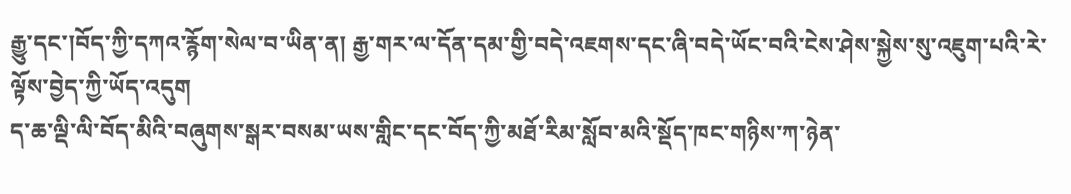རྒྱུ་དང་།བོད་ཀྱི་དཀའ་རྙོག་སེལ་བ་ཡིན་ན། རྒྱ་གར་ལ་དོན་དམ་གྱི་བདེ་འཇགས་དང་ཞི་བདེ་ཡོང་བའི་ངེས་ཤེས་སྐྱེས་སུ་འཇུག་པའི་རེ་ལྟོས་བྱེད་ཀྱི་ཡོད་འདུག
ད་ཆ་ལྡི་ལི་བོད་མིའི་བཞུགས་སྒར་བསམ་ཡས་གླིང་དང་བོད་ཀྱི་མཐོ་རིམ་སློབ་མའི་སྡོད་ཁང་གཉིས་ཀ་ཉེན་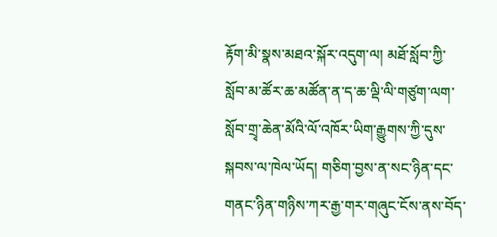རྟོག་མི་སྣས་མཐའ་སྐོར་འདུག་ལ། མཐོ་སློབ་ཀྱི་སློབ་མ་ཚོར་ཆ་མཚོན་ན་ད་ཆ་ལྡི་ལི་གཙུག་ལག་སློབ་གྲྭ་ཆེན་མོའི་ལོ་འཁོར་ཡིག་རྒྱུགས་ཀྱི་དུས་སྐབས་ལ་ཁེལ་ཡོད། གཅིག་བྱས་ན་སང་ཉིན་དང་གནང་ཉིན་གཉིས་ཀར་རྒྱ་གར་གཞུང་ངོས་ནས་བོད་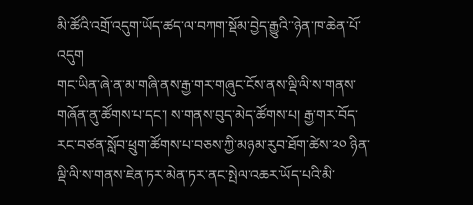མི་ཚོའི་འགྲོ་འདུག་ཡོད་ཚད་ལ་བཀག་སྡོམ་བྱེད་རྒྱུའི་་ཉེན་ཁ་ཆེན་པོ་འདུག
གང་ཡིན་ཞེ་ན་མ་གཞི་ནས་རྒྱ་གར་གཞུང་ངོས་ནས་ལྡི་ལི་ས་གནས་གཞོན་ནུ་ཚོགས་པ་དང་། ས་གནས་བུད་མེད་ཚོགས་པ། རྒྱ་གར་བོད་རང་བཙན་སློབ་ཕྲུག་ཚོགས་པ་བཅས་ཀྱི་མཉམ་རུབ་ཐོག་ཚེས་༢༠ ཉིན་ལྡི་ལི་ས་གནས་ཇེན་ཏར་མེན་ཏར་ནང་སྤེལ་འཆར་ཡོད་པའི་མི་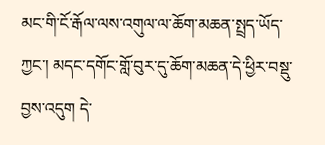མང་གི་ངོ་རྒོལ་ལས་འགུལ་ལ་ཆོག་མཆན་སྤྲད་ཡོད་ཀྱང་། མདང་དགོང་གློ་བུར་དུ་ཆོག་མཆན་དེ་ཕྱིར་བསྡུ་བྱས་འདུག དེ་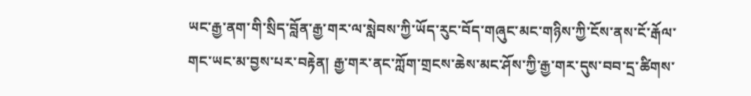ཡང་རྒྱ་ནག་གི་སྲིད་བློན་རྒྱ་གར་ལ་སླེབས་ཀྱི་ཡོད་རུང་བོད་གཞུང་མང་གཉིས་ཀྱི་ངོས་ནས་ངོ་རྒོལ་གང་ཡང་མ་བྱས་པར་བརྟེན། རྒྱ་གར་ནང་ཀློག་གྲངས་ཆེས་མང་ཤོས་ཀྱི་རྒྱ་གར་དུས་བབ་དྲ་ཚིགས་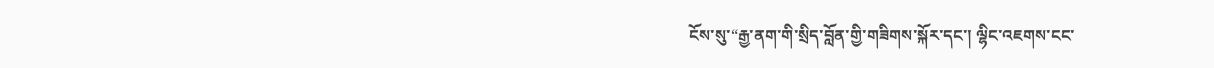ངོས་སུ་“རྒྱ་ནག་གི་སྲིད་བློན་གྱི་གཟིགས་སྐོར་དང་། ལྷིང་འཇགས་ངང་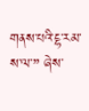གནས་པའི་ངྷ་རམ་ས་ལ་” ཞེས་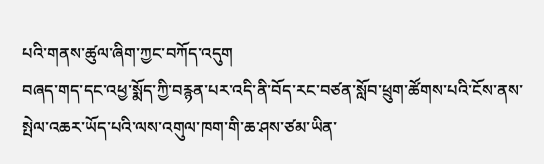པའི་གནས་ཚུལ་ཞིག་ཀྱང་བཀོད་འདུག
བཞད་གད་དང་འཕྱ་སྨོད་ཀྱི་བརྙན་པར་འདི་ནི་བོད་རང་བཙན་སློབ་ཕྲུག་ཚོགས་པའི་ངོས་ནས་སྤེལ་འཆར་ཡོད་པའི་ལས་འགུལ་ཁག་གི་ཆ་ཤས་ཙམ་ཡིན་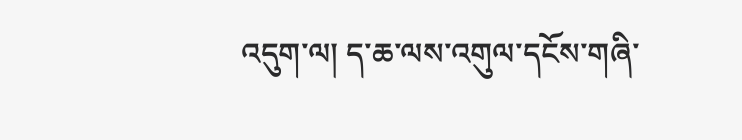འདུག་ལ། ད་ཆ་ལས་འགུལ་དངོས་གཞི་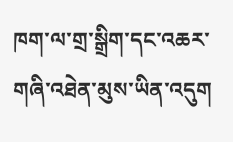ཁག་ལ་གྲ་སྒྲིག་དང་འཆར་གཞི་འཐེན་མུས་ཡིན་འདུག